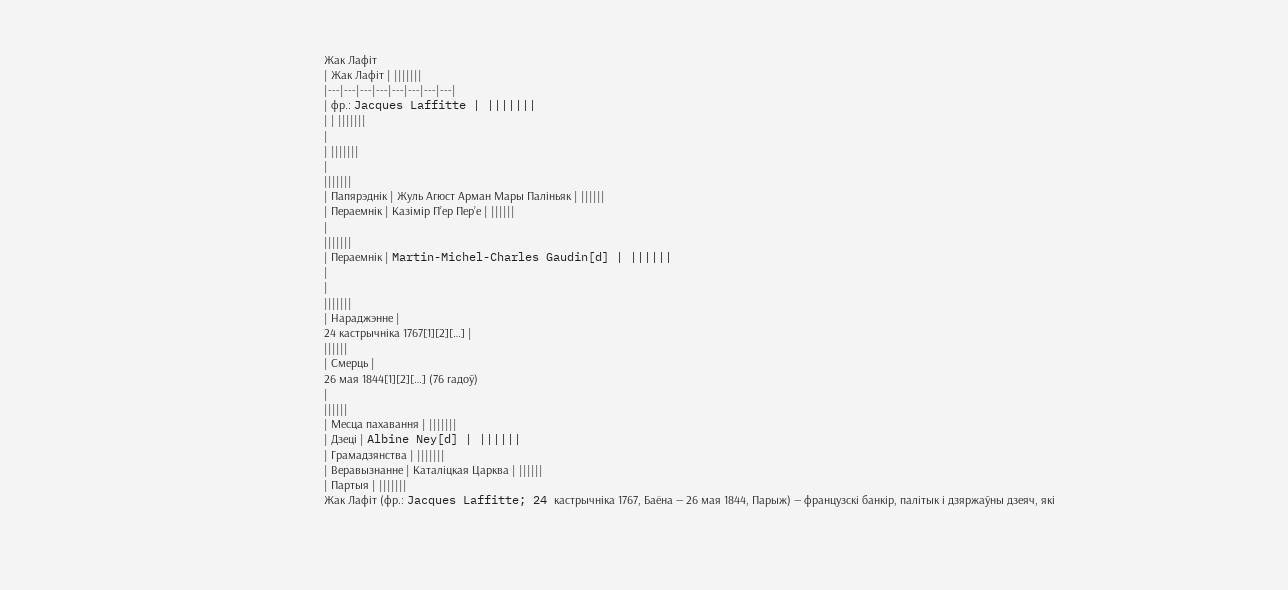Жак Лафіт
| Жак Лафіт | |||||||
|---|---|---|---|---|---|---|---|
| фр.: Jacques Laffitte | |||||||
| | |||||||
|
| |||||||
|
|||||||
| Папярэднік | Жуль Агюст Арман Мары Паліньяк | ||||||
| Пераемнік | Казімір П’ер Пер’е | ||||||
|
|||||||
| Пераемнік | Martin-Michel-Charles Gaudin[d] | ||||||
|
|
|||||||
| Нараджэнне |
24 кастрычніка 1767[1][2][…] |
||||||
| Смерць |
26 мая 1844[1][2][…] (76 гадоў)
|
||||||
| Месца пахавання | |||||||
| Дзеці | Albine Ney[d] | ||||||
| Грамадзянства | |||||||
| Веравызнанне | Каталіцкая Царква | ||||||
| Партыя | |||||||
Жак Лафіт (фр.: Jacques Laffitte; 24 кастрычніка 1767, Баёна — 26 мая 1844, Парыж) — французскі банкір, палітык і дзяржаўны дзеяч, які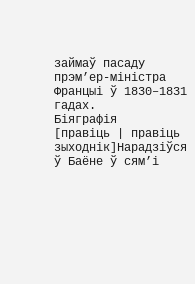займаў пасаду прэм’ер-міністра Францыі ў 1830–1831 гадах.
Біяграфія
[правіць | правіць зыходнік]Нарадзіўся ў Баёне ў сям’і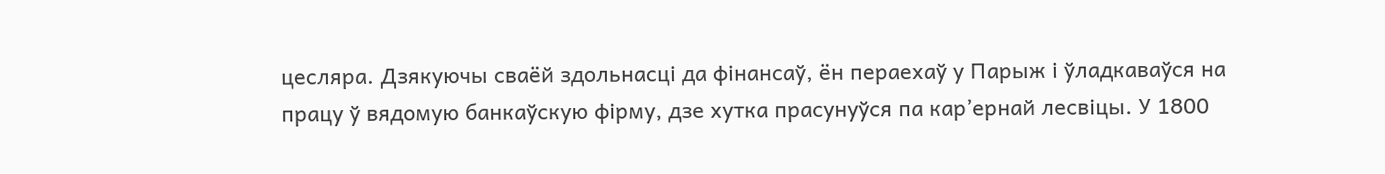цесляра. Дзякуючы сваёй здольнасці да фінансаў, ён пераехаў у Парыж і ўладкаваўся на працу ў вядомую банкаўскую фірму, дзе хутка прасунуўся па кар’ернай лесвіцы. У 1800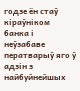годзе ён стаў кіраўніком банка і неўзабаве ператварыў яго ў адзін з найбуйнейшых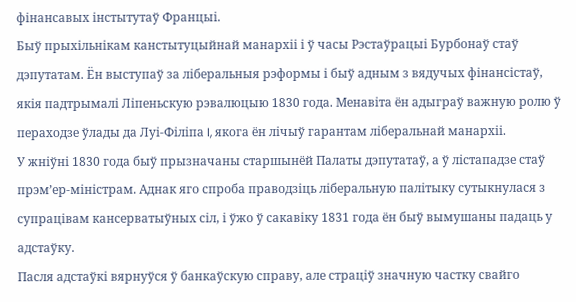фінансавых інстытутаў Францыі.
Быў прыхільнікам канстытуцыйнай манархіі і ў часы Рэстаўрацыі Бурбонаў стаў дэпутатам. Ён выступаў за ліберальныя рэформы і быў адным з вядучых фінансістаў, якія падтрымалі Ліпеньскую рэвалюцыю 1830 года. Менавіта ён адыграў важную ролю ў пераходзе ўлады да Луі-Філіпа I, якога ён лічыў гарантам ліберальнай манархіі.
У жніўні 1830 года быў прызначаны старшынёй Палаты дэпутатаў, а ў лістападзе стаў прэм’ер-міністрам. Аднак яго спроба праводзіць ліберальную палітыку сутыкнулася з супрацівам кансерватыўных сіл, і ўжо ў сакавіку 1831 года ён быў вымушаны падаць у адстаўку.
Пасля адстаўкі вярнуўся ў банкаўскую справу, але страціў значную частку свайго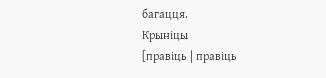багацця.
Крыніцы
[правіць | правіць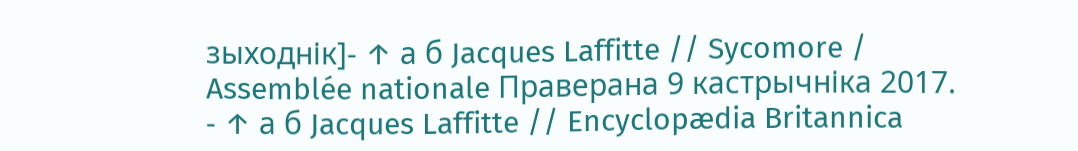зыходнік]- ↑ а б Jacques Laffitte // Sycomore / Assemblée nationale Праверана 9 кастрычніка 2017.
- ↑ а б Jacques Laffitte // Encyclopædia Britannica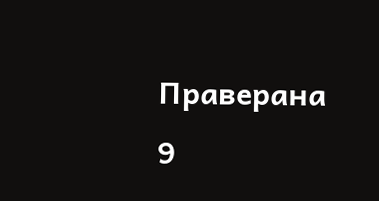Праверана 9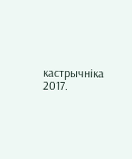кастрычніка 2017.